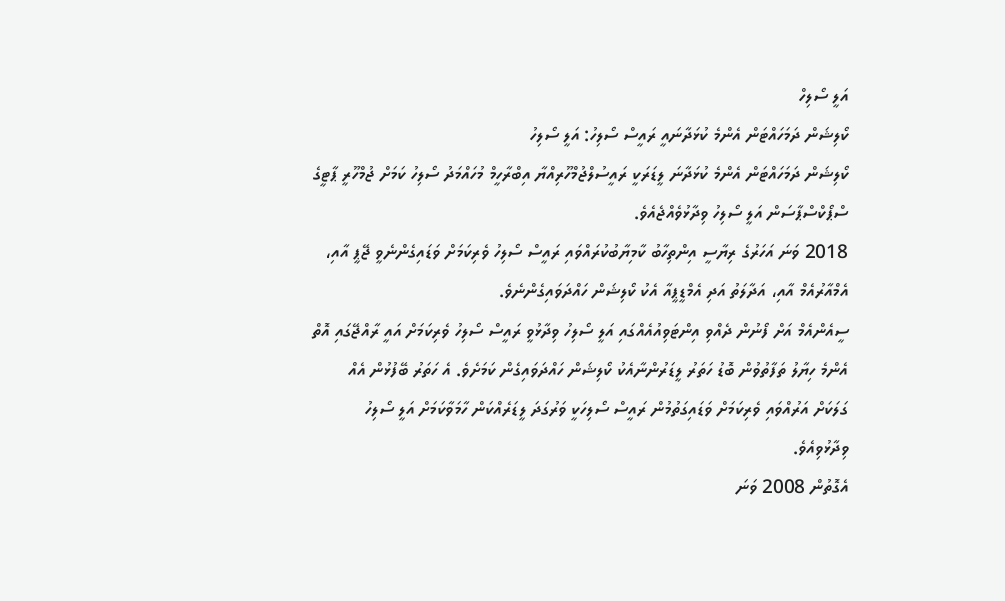އަލީ ސޯލިހް
ކޯލިޝަން ދަމަހައްޓަން އެންމެ ކުޅަދާނައީ ރައީސް ސޯލިހު: އަލީ ސޯލިހު
ކޯލިޝަން ދަމަހައްޓަން އެންމެ ކުޅަދާނަ ލީޑަރަކީ ރައީސުލްޖުމްހޫރިއްޔާ އިބްރާހީމް މުހައްމަދު ސޯލިހު ކަމަށް ޖުމްހޫރީ ޕާޓީގެ ސްޕޯކްސްޕާސަން އަލީ ސޯލިހު ވިދާޅުވެއްޖެއެވެ.
2018 ވަނަ އަހަރުގެ ރިޔާސީ އިންތިހާބު ކާމިޔާބުކުރައްވައި ރައީސް ސޯލިހު ވެރިކަމަށް ވަޑައިގެންނެވީ ޖޭޕީ އާއި، އެމްއާރުއެމް އާއި، އަދާލަތު އަދި އެމްޑީޕީއާ އެކު ކޯލިޝަން ހައްދަވައިގެންނެވެ.
ސީއެންއެމް އަށް ފޯނުން ދެއްވި އިންޓަވިއުއެއްގައި އަލީ ސޯލިހު ވިދާޅުވީ ރައީސް ސޯލިހު ވެރިކަމަށް އައީ ރާއްޖޭގައި އޮތް އެންމެ ހިޔާލު ތަފާތުވުން ބޮޑު ހަތަރު ލީޑަރުންނާއެކު ކޯލިޝަން ހައްދަވައިގެން ކަމަށެވެ. އެ ހަތަރު ބޭފުޅުން އެއް ގަލަކަށް އަރުއްވައި ވެރިކަމަށް ވަޑައިގަތުމުން ރައީސް ސޯލިހަކީ ވަރުގަދަ ލީޑަރެއްކަން ހާމަވާކަމަށް އަލީ ސޯލިހު ވިދާޅުވިއެވެ.
އެގޮތުން 2008 ވަނަ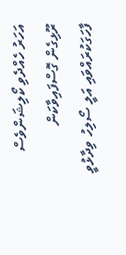އަހަރު ހެއްދެވި ކޯލިޝަންވެސް ރޫޅިގެން ގޮސްފައިވާކަން ފާހަގަކުރައްވައި އަލީ ސޯލިހު ވިދާޅުވީ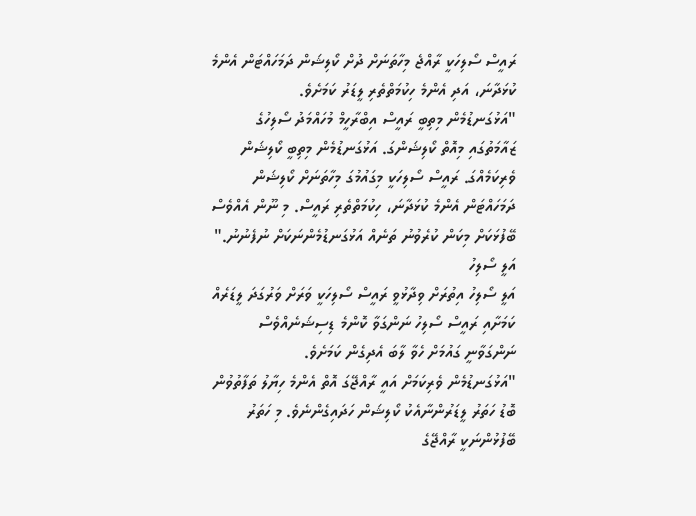ރައީސް ސޯލިހަކީ ރާއްޖެ މިހާތަނަށް ދުށް ކޯލިޝަން ދަމަހައްޓަން އެންމެ ކުޅަދާނަ، އަދި އެންމެ ހިކުމަތްތެރި ލީޑަރު ކަމަށެވެ.
"އަޅުގަނޑުމެން މިތިބީ ރައީސް އިބްރާހީމް މުހައްމަދު ސޯލިހުގެ ޒައާމަތުގައި މިއޮތް ކޯލިޝަންގަ. އަޅުގަނޑުމެން މިތިބީ ކޯލިޝަން ވެރިކަމެއްގަ. ރައީސް ސޯލިހަކީ މިގައުމުގަ މިހާތަނަށް ކޯލިޝަން ދަމަހައްޓަން އެންމެ ކުޅަދާނަ، ހިކުމަތްތެރި ރައީސް. މި ނޫން އެއްވެސް ބޭފުޅަކަށް މިކަން ކުރެވުނު ތަނެއް އަޅުގަނޑުމެންނަކަށް ނުފެނުނު." އަލީ ސޯލިހު
އަލީ ސޯލިހު އިތުރަށް ވިދާޅުވީ ރައީސް ސޯލިހަކީ ވަރަށް ވަރުގަދަ ލީޑަރެއް ކަމަށާއި ރައީސް ސޯލިހު ނަންގަވާ ކޮންމެ ޑިސިޝަނެއްވެސް ނަންގަވާނީ ގައުމަށް ހެވާ ލާބަ އެދިގެން ކަމަށެވެ.
"އަޅުގަނޑުމެން ވެރިކަމަށް އައީ ރާއްޖޭގަ އޮތް އެންމެ ހިޔާލު ތަފާތުވުން ބޮޑު ހަތަރު ލީޑަރުންނާއެކު ކޯލިޝަން ހަދައިގެންނެވެ. މި ހަތަރު ބޭފުޅުންނަކީ ރާއްޖޭގެ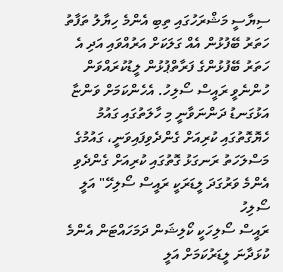ސިޔާސީ މަޝްރަހުގައި ތިބި އެންމެ ހިޔާލު ތަފާތު ހަތަރު ބޭފުޅުން އެއް ގަލަކަށް އަރުއްވައި އަދި އެ ހަތަރު ބޭފުޅުންގެ ފަރާތްޕުޅުން ލީޑުކުރައްވަން ހުންނެވީ ރައީސް ސޯލިހު. އެހެންކަމަށް ވަންޏާ އަޅުގަނޑު ދަންނަވާނީ މި ހާލަތުގައި ގައުމު ހެޔޮގޮތުގައި ކުރިއަށް ގެންދެވިފައިވަނީ، ގައުމުގެ މަސްލަހަތު ރަނގަޅު ގޮތުގައި ކުރިއަށް ގެންދެވި އެންމެ ވަރުގަދަ ލީޑަރަކީ ރައީސް ސޯލިހޭ" އަލީ ސޯލިހު
ރައީސް ސޯލިހަކީ ކޯލިޝަން ދަމަހައްޓަން އެންމެ ކުޅަދާނަ ލީޑަރުކަމަށް އަލީ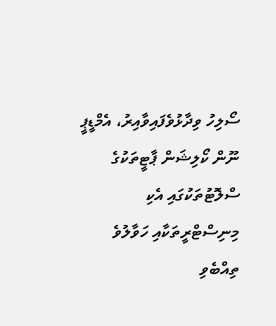ސޯލިހު ވިދާޅުވެފައިވާއިރު، އެމްޑީޕީ ނޫން ކޯލިޝަން ޕާޓީތަކުގެ ސްލޮޓުތަކުގައި އެކި މިނިސްޓްރީތަކާއި ހަވާލުވެ ތިއްބެވި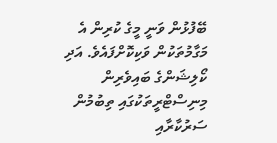ބޭފުޅުން ވަނީ މީގެ ކުރިން އެ މަގާމުތަކުން ވަކިކޮށްފައެވެ. އަދި ކޯލިޝަންގެ ބައިވެރިން މިނިސްޓްރީތަކުގައި ތިބުމުން ސަރުކާރާއި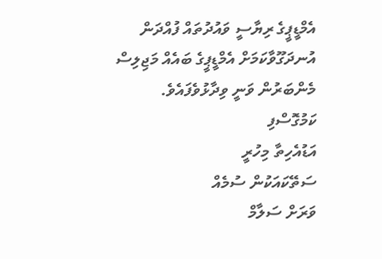އެމްޑީޕީގެ ރިޔާސީ ވައުދުތައް ފުއްދަން އުނދަގޫވާކަމަށް އެމްޑީޕީގެ ބައެއް މަޖިލިސް މެންބަރުން ވަނީ ވިދާޅުވެފައެވެ.
ކަމުގޮސްފި
އަޑުއެހިތާ މިހުރީ
ސަތޭކައަކުން ސުމެއް
ވަރަށް ސަލާމް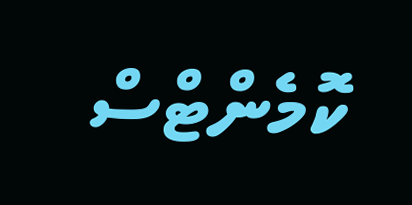ކޮމެންޓްސް